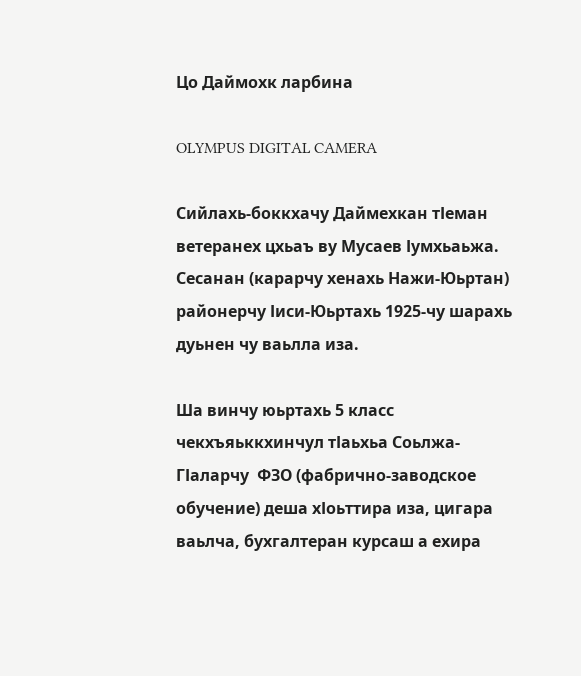Цо Даймохк ларбина

OLYMPUS DIGITAL CAMERA

Сийлахь-боккхачу Даймехкан тІеман ветеранех цхьаъ ву Мусаев Іумхьаьжа. Сесанан (карарчу хенахь Нажи-Юьртан) районерчу Іиси-Юьртахь 1925-чу шарахь дуьнен чу ваьлла иза.

Ша винчу юьртахь 5 класс чекхъяьккхинчул тІаьхьа Соьлжа-ГІаларчу  ФЗО (фабрично-заводское обучение) деша хІоьттира иза, цигара  ваьлча, бухгалтеран курсаш а ехира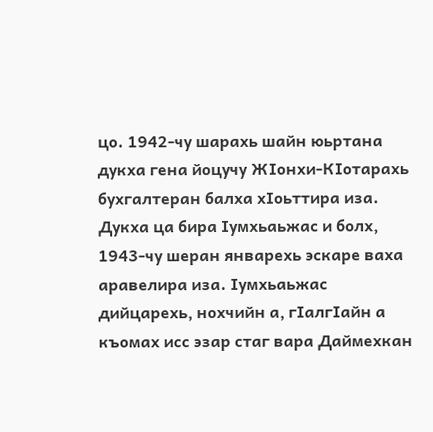цо. 1942-чу шарахь шайн юьртана дукха гена йоцучу ЖІонхи-КІотарахь бухгалтеран балха хІоьттира иза. Дукха ца бира Іумхьаьжас и болх, 1943-чу шеран январехь эскаре ваха аравелира иза. Іумхьаьжас дийцарехь, нохчийн а, гІалгІайн а къомах исс эзар стаг вара Даймехкан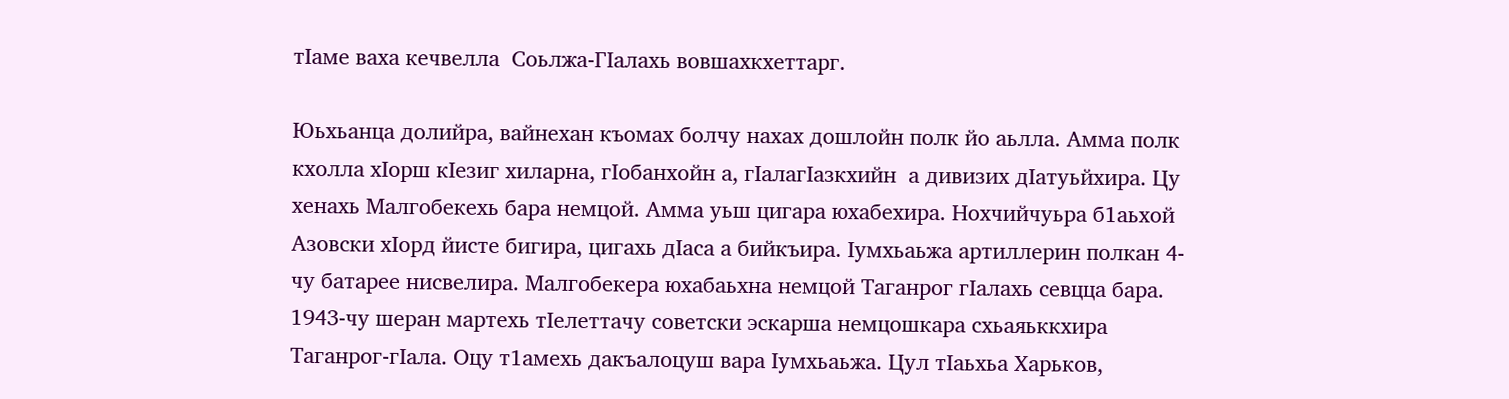тІаме ваха кечвелла  Соьлжа-ГІалахь вовшахкхеттарг.

Юьхьанца долийра, вайнехан къомах болчу нахах дошлойн полк йо аьлла. Амма полк кхолла хІорш кІезиг хиларна, гІобанхойн а, гІалагІазкхийн  а дивизих дІатуьйхира. Цу хенахь Малгобекехь бара немцой. Амма уьш цигара юхабехира. Нохчийчуьра б1аьхой Азовски хІорд йисте бигира, цигахь дІаса а бийкъира. Іумхьаьжа артиллерин полкан 4-чу батарее нисвелира. Малгобекера юхабаьхна немцой Таганрог гІалахь севцца бара. 1943-чу шеран мартехь тІелеттачу советски эскарша немцошкара схьаяьккхира Таганрог-гІала. Оцу т1амехь дакъалоцуш вара Іумхьаьжа. Цул тІаьхьа Харьков,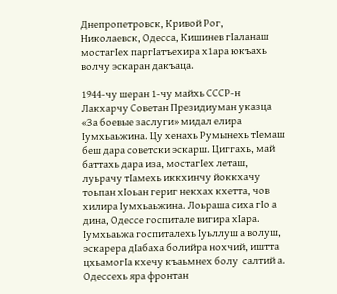Днепропетровск, Кривой Рог, Николаевск, Одесса, Кишинев гІаланаш мостагІех паргІатъехира х1ара юкъахь волчу эскаран дакъаца.

1944-чу шеран 1-чу майхь СССР-н Лакхарчу Советан Президиуман указца «За боевые заслуги» мидал елира Іумхьаьжина. Цу хенахь Румынехь тІемаш беш дара советски эскарш. Циггахь, май баттахь дара иза, мостагІех леташ, луьрачу тІамехь иккхинчу йоккхачу тоьпан хІоьан гериг некхах кхетта, чов хилира Іумхьаьжина. Лоьраша сиха гІо а дина, Одессе госпитале вигира хІара. Іумхьаьжа госпиталехь Іуьллуш а волуш, эскарера дІабаха болийра нохчий, иштта цхьамогІа кхечу къаьмнех болу  салтий а. Одессехь яра фронтан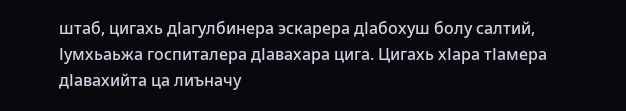штаб, цигахь дІагулбинера эскарера дІабохуш болу салтий, Іумхьаьжа госпиталера дІавахара цига. Цигахь хІара тІамера дІавахийта ца лиъначу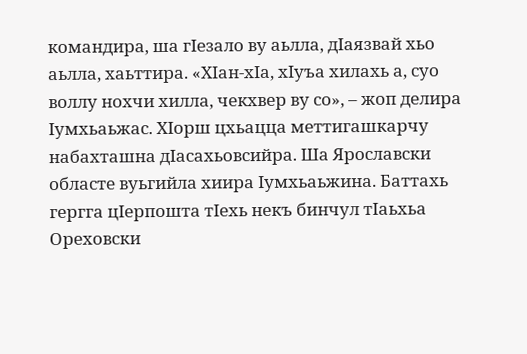командира, ша гІезало ву аьлла, дІаязвай хьо аьлла, хаьттира. «ХІан-хІа, хІуъа хилахь а, суо воллу нохчи хилла, чекхвер ву со», – жоп делира Іумхьаьжас. ХІорш цхьацца меттигашкарчу набахташна дІасахьовсийра. Ша Ярославски областе вуьгийла хиира Іумхьаьжина. Баттахь гергга цІерпошта тІехь некъ бинчул тІаьхьа Ореховски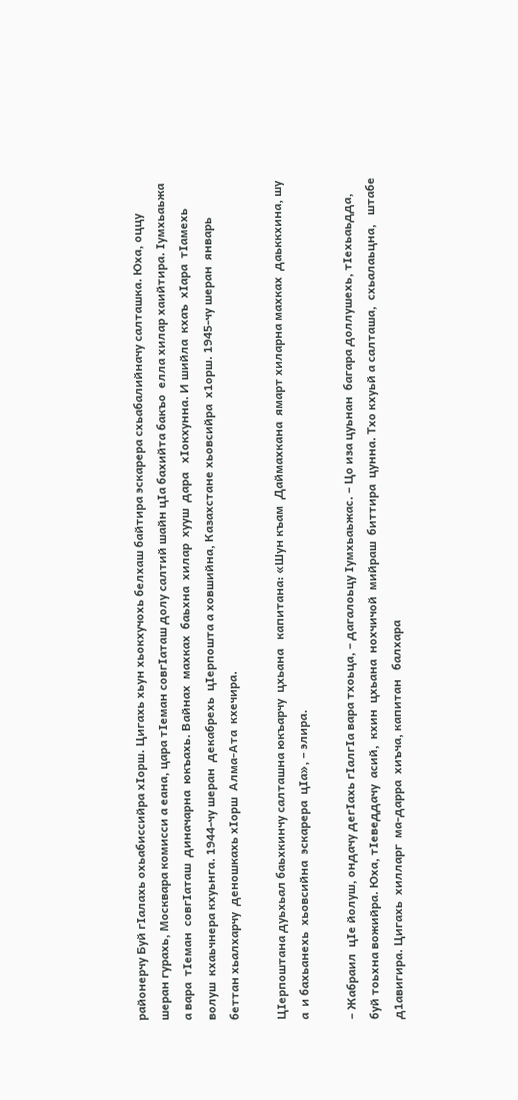районерчу Буй гІалахь охьабиссийра хІорш. Цигахь хьун хьокхучохь белхаш байтира эскарера схьабалийначу салташка. Юха, оццу шеран гурахь, Москвара комисси а еана, цара тІеман совгІаташ долу салтий шайн цІа бахийта бакъо  елла хилар хаийтира. Iумхьаьжа  а вара  тIеман  совгIаташ  диначарна  юкъахь. Вайнах  махках  баьхна  хилар  хууш  дара   хIокхунна. И шийла  кхаъ  хIара  тIамехь волуш  кхаьчнера кхуьнга. 1944-чу шеран  декабрехь  цIерпошта а ховшийна, Казахстане хьовсийра  х1орш. 1945-чу шеран  январь беттан хьалхарчу  деношкахь хIорш  Алма-Ата  кхечира.

ЦIерпоштана дуьхьал баьхкинчу салташна юкъарчу  цхьана   капитана: «Шун къам  Даймахкана  ямарт хиларна махках  даьккхина, шу а  и бахьанехь  хьовсийна  эскарера  цIа», – элира.

– Жабраил  цIе йолуш, ондачу дегIахь гIалгIа вара тхоьца, – дагалоьцу Iумхьаьжас. – Цо иза цуьнан  багара доллушехь, тIехьаьдда,  буй тоьхна вожийра. Юха, тIеведдачу  асий,  кхин  цхьана  нохчичой  мийраш  биттира  цунна. Тхо кхуьй а салташа,  схьалаьцна,   штабе   д1авигира. Цигахь  хилларг  ма-дарра  хиъча, капитан   балхара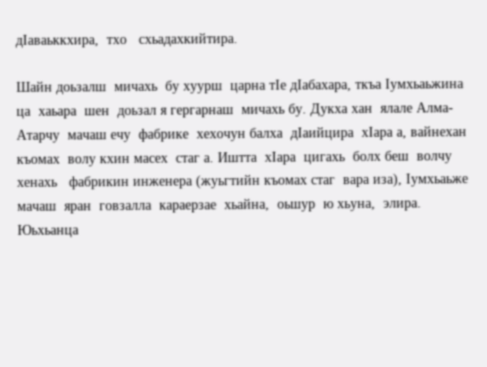дIаваьккхира,  тхо   схьадахкийтира.

Шайн доьзалш  мичахь  бу хуурш  царна тIе дIабахара, ткъа Iумхьаьжина  ца  хаьара  шен  доьзал я гергарнаш  мичахь бу. Дукха хан  ялале Алма-Атарчу  мачаш ечу  фабрике  хехочун балха  дIаийцира  хIара а, вайнехан  къомах  волу кхин масех  стаг а. Иштта  хIара  цигахь  болх беш  волчу  хенахь   фабрикин инженера (жуьгтийн къомах стаг  вара иза), Iумхьаьже мачаш  яран  говзалла  караерзае  хьайна,  оьшур  ю хьуна,  элира. Юьхьанца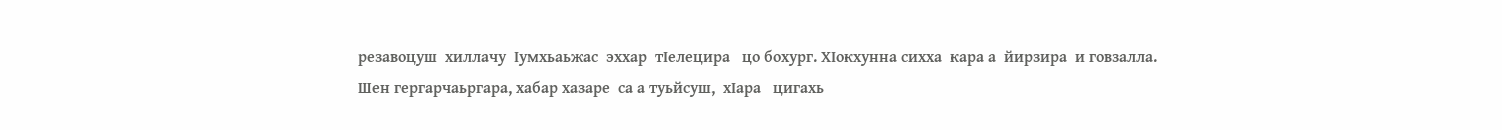резавоцуш  хиллачу  Iумхьаьжас  эххар  тIелецира   цо бохург. ХIокхунна сихха  кара а  йирзира  и говзалла. Шен гергарчаьргара, хабар хазаре  са а туьйсуш,  хIара   цигахь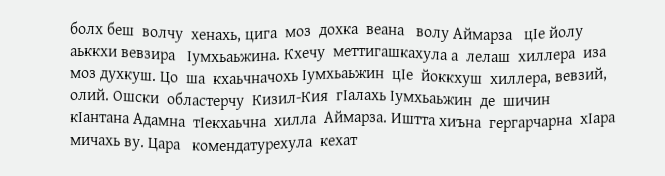болх беш  волчу  хенахь, цига  моз  дохка  веана   волу Аймарза   цIе йолу аьккхи вевзира   Iумхьаьжина. Кхечу  меттигашкахула а  лелаш  хиллера  иза  моз духкуш. Цо  ша  кхаьчначохь Iумхьаьжин  цIе  йоккхуш  хиллера, вевзий,  олий. Ошски  областерчу  Кизил-Кия  гIалахь Iумхьаьжин  де  шичин   кIантана Адамна  тIекхаьчна  хилла  Аймарза. Иштта хиъна  гергарчарна  хIара  мичахь ву. Цара   комендатурехула  кехат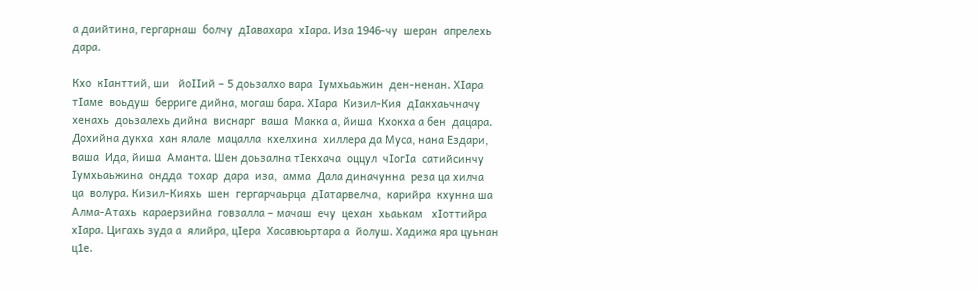а даийтина, гергарнаш  болчу  дIавахара  хIара. Иза 1946-чу  шеран  апрелехь  дара.

Кхо  кIанттий, ши   йоIIий – 5 доьзалхо вара  Iумхьаьжин  ден-ненан. ХIара  тIаме  воьдуш  берриге дийна, могаш бара. ХIара  Кизил-Кия  дIакхаьчначу  хенахь  доьзалехь дийна  виснарг  ваша  Макка а, йиша  Кхокха а бен  дацара. Дохийна дукха  хан ялале  мацалла  кхелхина  хиллера да Муса, нана Ездари,  ваша  Ида, йиша  Аманта. Шен доьзална тIекхача  оццул  чIогIа  сатийсинчу Iумхьаьжина  ондда  тохар  дара  иза,  амма  Дала диначунна  реза ца хилча  ца  волура. Кизил-Кияхь  шен  гергарчаьрца  дIатарвелча,  карийра  кхунна ша  Алма-Атахь  караерзийна  говзалла – мачаш  ечу  цехан  хьаькам   хIоттийра  хIара. Цигахь зуда а  ялийра, цIера  Хасавюьртара а  йолуш. Хадижа яра цуьнан ц1е.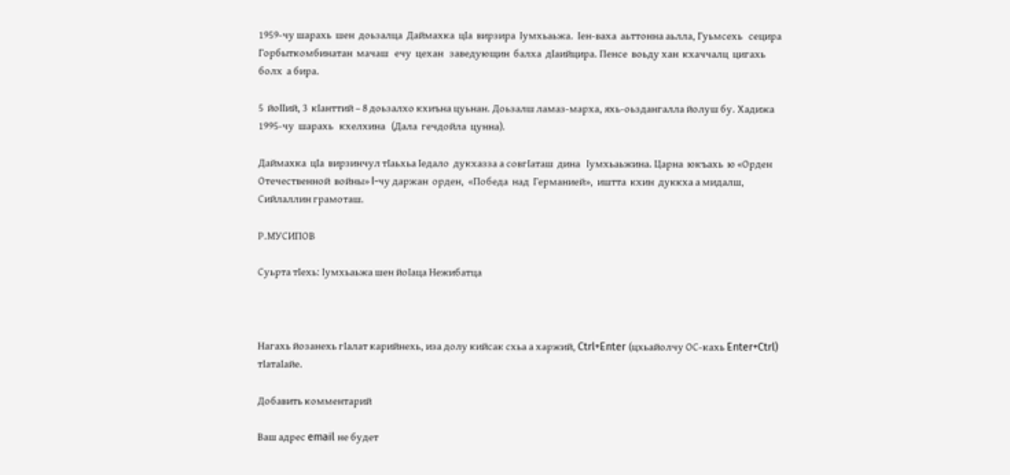1959-чу шарахь  шен  доьзалца  Даймахка  цIа  вирзира  Iумхьаьжа.  Iен-ваха  аьттонна аьлла, Гуьмсехь   сецира Горбыткомбинатан  мачаш   ечу  цехан   заведующин  балха  дIаийцира. Пенсе  воьду хан  кхаччалц  цигахь  болх  а бира.

5  йоIIий, 3  кIанттий – 8 доьзалхо кхиъна цуьнан. Доьзалш ламаз-марха, яхь-оьздангалла йолуш бу. Хадижа   1995-чу  шарахь   кхелхина   (Дала  гечдойла  цунна).

Даймахка  цIа  вирзинчул тIаьхьа Iедало  дукхазза а совгIаташ  дина   Iумхьаьжина. Царна  юкъахь  ю «Орден  Отечественной  войны» I-чу даржан  орден,  «Победа  над  Германией»,  иштта  кхин  дуккха а мидалш, Сийлаллин грамоташ.

Р.МУСИПОВ

Суьрта тIехь: Iумхьаьжа шен йоIаца Нежибатца



Нагахь йозанехь гIалат карийнехь, иза долу кийсак схьа а харжий, Ctrl+Enter (цхьайолчу ОС-кахь Enter+Ctrl) тIатаIайе.

Добавить комментарий

Ваш адрес email не будет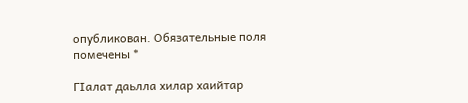опубликован. Обязательные поля помечены *

ГIалат даьлла хилар хаийтар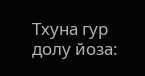Тхуна гур долу йоза: